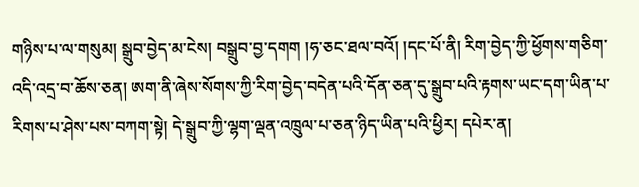གཉིས་པ་ལ་གསུམ། སྒྲུབ་བྱེད་མ་ངེས། བསྒྲུབ་བྱ་དགག །ཧ་ཅང་ཐལ་བའོ། །དང་པོ་ནི། རིག་བྱེད་ཀྱི་ཕྱོགས་གཅིག་འདི་འདྲ་བ་ཆོས་ཅན། ཨག་ནི་ཞེས་སོགས་ཀྱི་རིག་བྱེད་བདེན་པའི་དོན་ཅན་དུ་སྒྲུབ་པའི་རྟགས་ཡང་དག་ཡིན་པ་རིགས་པ་ཤེས་པས་བཀག་སྟེ། དེ་སྒྲུབ་ཀྱི་ལྷག་ལྡན་འཁྲུལ་པ་ཅན་ཉིད་ཡིན་པའི་ཕྱིར། དཔེར་ན།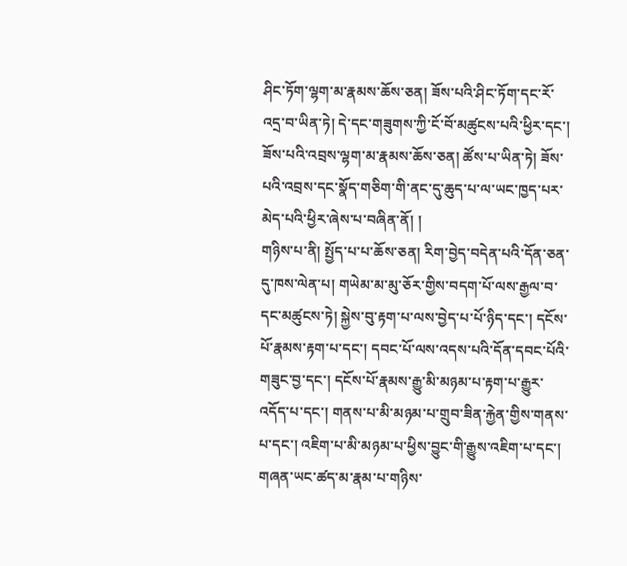ཤིང་ཏོག་ལྷག་མ་རྣམས་ཆོས་ཅན། ཟོས་པའི་ཤིང་ཏོག་དང་རོ་འདྲ་བ་ཡིན་ཏེ། དེ་དང་གཟུགས་ཀྱི་ངོ་བོ་མཚུངས་པའི་ཕྱིར་དང་། ཟོས་པའི་འབྲས་ལྷག་མ་རྣམས་ཆོས་ཅན། ཚོས་པ་ཡིན་ཏེ། ཟོས་པའི་འབྲས་དང་སྣོད་གཅིག་གི་ནང་དུ་ཆུད་པ་ལ་ཡང་ཁྱད་པར་མེད་པའི་ཕྱིར་ཞེས་པ་བཞིན་ནོ། །
གཉིས་པ་ནི། སྤྱོད་པ་པ་ཆོས་ཅན། རིག་བྱེད་བདེན་པའི་དོན་ཅན་དུ་ཁས་ལེན་པ། གཡེམ་མ་མུ་ཅོར་གྱིས་བདག་པོ་ལས་རྒྱལ་བ་དང་མཚུངས་ཏེ། སྐྱེས་བུ་རྟག་པ་ལས་བྱེད་པ་པོ་ཉིད་དང་། དངོས་པོ་རྣམས་རྟག་པ་དང་། དབང་པོ་ལས་འདས་པའི་དོན་དབང་པོའི་གཟུང་བྱ་དང་། དངོས་པོ་རྣམས་རྒྱུ་མི་མཉམ་པ་རྟག་པ་རྒྱུར་འདོད་པ་དང་། གནས་པ་མི་མཉམ་པ་གྲུབ་ཟིན་རྐྱེན་གྱིས་གནས་པ་དང་། འཇིག་པ་མི་མཉམ་པ་ཕྱིས་བྱུང་གི་རྒྱུས་འཇིག་པ་དང་། གཞན་ཡང་ཚད་མ་རྣམ་པ་གཉིས་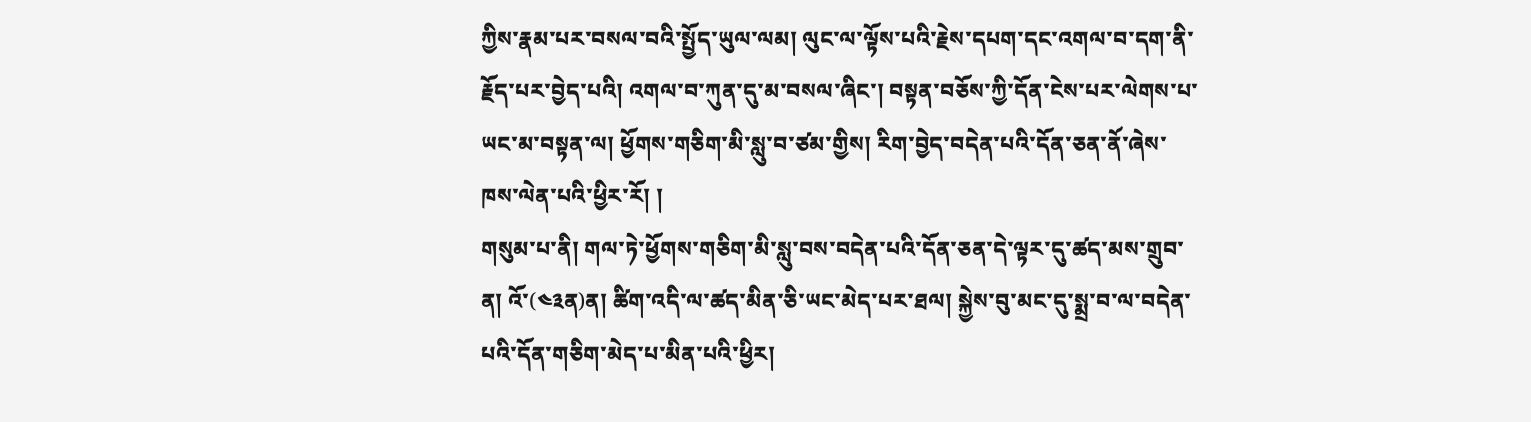ཀྱིས་རྣམ་པར་བསལ་བའི་སྤྱོད་ཡུལ་ལམ། ལུང་ལ་ལྟོས་པའི་རྗེས་དཔག་དང་འགལ་བ་དག་ནི་རྗོད་པར་བྱེད་པའི། འགལ་བ་ཀུན་དུ་མ་བསལ་ཞིང་། བསྟན་བཅོས་ཀྱི་དོན་ངེས་པར་ལེགས་པ་ཡང་མ་བསྟན་ལ། ཕྱོགས་གཅིག་མི་སླུ་བ་ཙམ་གྱིས། རིག་བྱེད་བདེན་པའི་དོན་ཅན་ནོ་ཞེས་ཁས་ལེན་པའི་ཕྱིར་རོ། །
གསུམ་པ་ནི། གལ་ཏེ་ཕྱོགས་གཅིག་མི་སླུ་བས་བདེན་པའི་དོན་ཅན་དེ་ལྟར་དུ་ཚད་མས་གྲུབ་ན། འོ་(༤༣ན)ན། ཚིག་འདི་ལ་ཚད་མིན་ཅི་ཡང་མེད་པར་ཐལ། སྐྱེས་བུ་མང་དུ་སྨྲ་བ་ལ་བདེན་པའི་དོན་གཅིག་མེད་པ་མིན་པའི་ཕྱིར།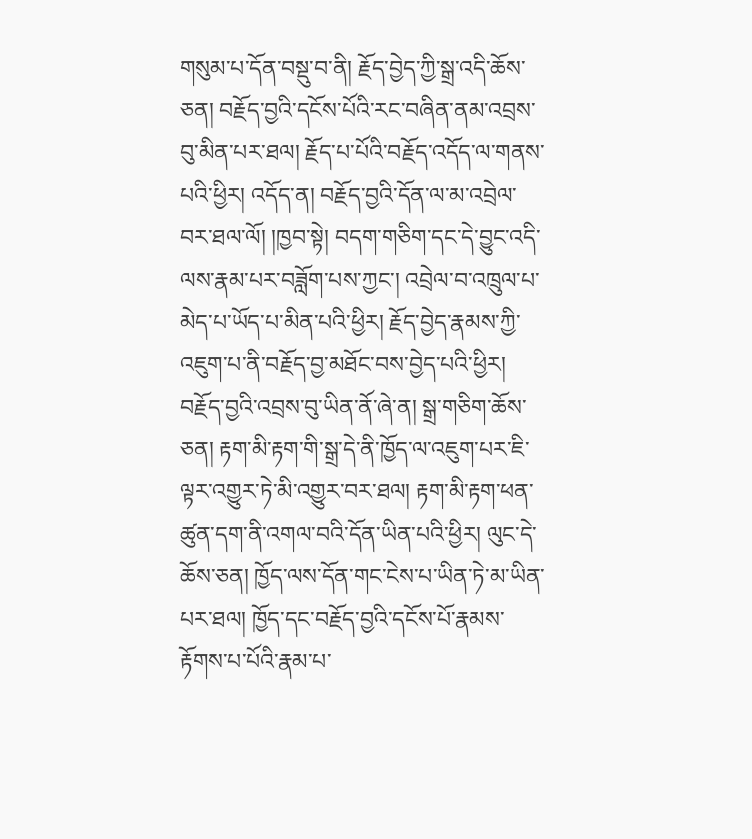གསུམ་པ་དོན་བསྡུ་བ་ནི། རྗོད་བྱེད་ཀྱི་སྒྲ་འདི་ཆོས་ཅན། བརྗོད་བྱའི་དངོས་པོའི་རང་བཞིན་ནམ་འབྲས་བུ་མིན་པར་ཐལ། རྗོད་པ་པོའི་བརྗོད་འདོད་ལ་གནས་པའི་ཕྱིར། འདོད་ན། བརྗོད་བྱའི་དོན་ལ་མ་འབྲེལ་བར་ཐལ་ལོ། །ཁྱབ་སྟེ། བདག་གཅིག་དང་དེ་བྱུང་འདི་ལས་རྣམ་པར་བཟློག་པས་ཀྱང་། འབྲེལ་བ་འཁྲུལ་པ་མེད་པ་ཡོད་པ་མིན་པའི་ཕྱིར། རྗོད་བྱེད་རྣམས་ཀྱི་འཇུག་པ་ནི་བརྗོད་བྱ་མཐོང་བས་བྱེད་པའི་ཕྱིར། བརྗོད་བྱའི་འབྲས་བུ་ཡིན་ནོ་ཞེ་ན། སྒྲ་གཅིག་ཆོས་ཅན། རྟག་མི་རྟག་གི་སྒྲ་དེ་ནི་ཁྱོད་ལ་འཇུག་པར་ཇི་ལྟར་འགྱུར་ཏེ་མི་འགྱུར་བར་ཐལ། རྟག་མི་རྟག་ཕན་ཚུན་དག་ནི་འགལ་བའི་དོན་ཡིན་པའི་ཕྱིར། ལུང་དེ་ཆོས་ཅན། ཁྱོད་ལས་དོན་གང་ངེས་པ་ཡིན་ཏེ་མ་ཡིན་པར་ཐལ། ཁྱོད་དང་བརྗོད་བྱའི་དངོས་པོ་རྣམས་རྟོགས་པ་པོའི་རྣམ་པ་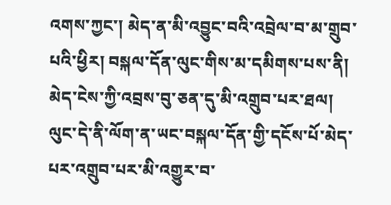འགས་ཀྱང་། མེད་ན་མི་འབྱུང་བའི་འབྲེལ་བ་མ་གྲུབ་པའི་ཕྱིར། བསྐལ་དོན་ལུང་གིས་མ་དམིགས་པས་ནི། མེད་ངེས་ཀྱི་འབྲས་བུ་ཅན་དུ་མི་འགྲུབ་པར་ཐལ། ལུང་དེ་ནི་ལོག་ན་ཡང་བསྐལ་དོན་གྱི་དངོས་པོ་མེད་པར་འགྲུབ་པར་མི་འགྱུར་བ་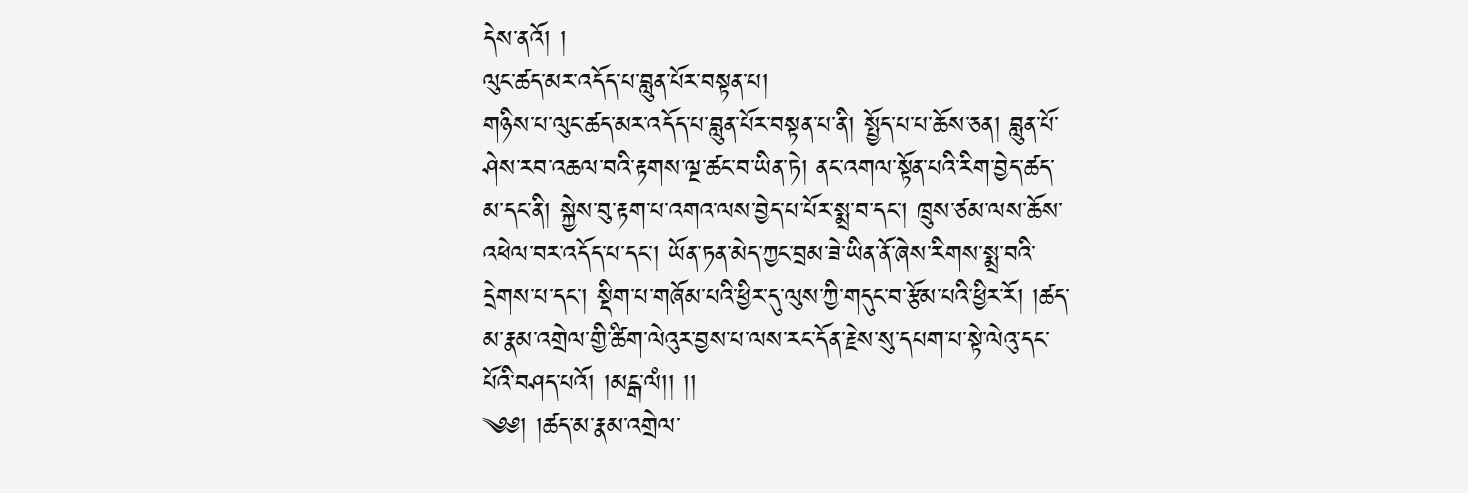དེས་ནའོ། །
ལུང་ཚད་མར་འདོད་པ་བླུན་པོར་བསྟན་པ།
གཉིས་པ་ལུང་ཚད་མར་འདོད་པ་བླུན་པོར་བསྟན་པ་ནི། སྤྱོད་པ་པ་ཆོས་ཅན། བླུན་པོ་ཤེས་རབ་འཆལ་བའི་རྟགས་ལྔ་ཚང་བ་ཡིན་ཏེ། ནང་འགལ་སྟོན་པའི་རིག་བྱེད་ཚད་མ་དང་ནི། སྐྱེས་བུ་རྟག་པ་འགའ་ལས་བྱེད་པ་པོར་སྨྲ་བ་དང་། ཁྲུས་ཙམ་ལས་ཆོས་འཕེལ་བར་འདོད་པ་དང་། ཡོན་ཏན་མེད་ཀྱང་བྲམ་ཟེ་ཡིན་ནོ་ཞེས་རིགས་སྨྲ་བའི་དྲེགས་པ་དང་། སྡིག་པ་གཞོམ་པའི་ཕྱིར་དུ་ལུས་ཀྱི་གདུང་བ་རྩོམ་པའི་ཕྱིར་རོ། །ཚད་མ་རྣམ་འགྲེལ་གྱི་ཚིག་ལེའུར་བྱས་པ་ལས་རང་དོན་རྗེས་སུ་དཔག་པ་སྟེ་ལེའུ་དང་པོའི་བཤད་པའོ། །མངྒ་ལཾ།། །།
༄༅། །ཚད་མ་རྣམ་འགྲེལ་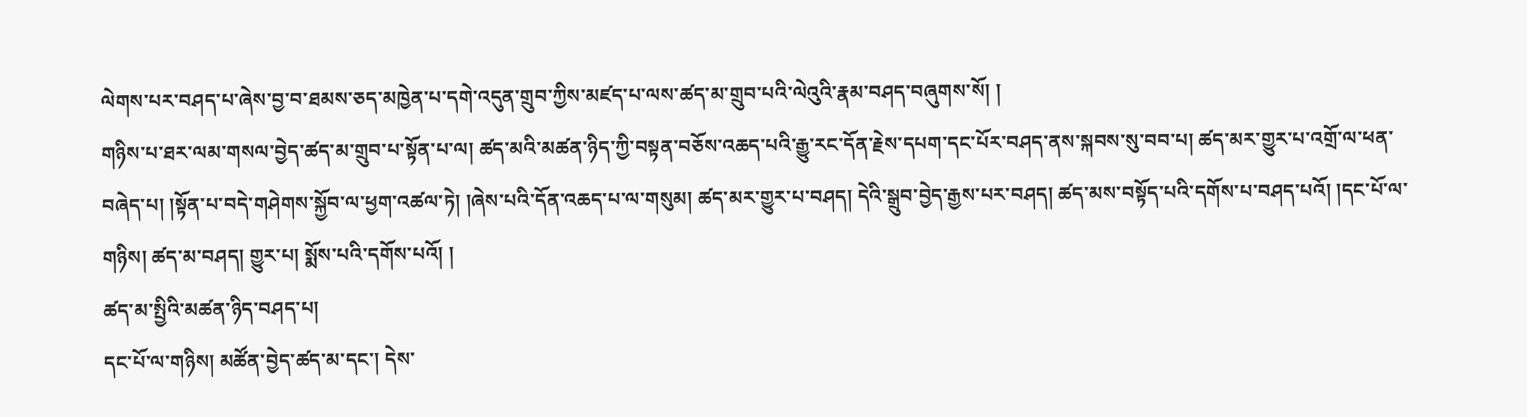ལེགས་པར་བཤད་པ་ཞེས་བྱ་བ་ཐམས་ཅད་མཁྱེན་པ་དགེ་འདུན་གྲུབ་ཀྱིས་མཛད་པ་ལས་ཚད་མ་གྲུབ་པའི་ལེའུའི་རྣམ་བཤད་བཞུགས་སོ། །
གཉིས་པ་ཐར་ལམ་གསལ་བྱེད་ཚད་མ་གྲུབ་པ་སྟོན་པ་ལ། ཚད་མའི་མཚན་ཉིད་ཀྱི་བསྟན་བཅོས་འཆད་པའི་རྒྱུ་རང་དོན་རྗེས་དཔག་དང་པོར་བཤད་ནས་སྐབས་སུ་བབ་པ། ཚད་མར་གྱུར་པ་འགྲོ་ལ་ཕན་བཞེད་པ། །སྟོན་པ་བདེ་གཤེགས་སྐྱོབ་ལ་ཕྱག་འཚལ་ཏེ། །ཞེས་པའི་དོན་འཆད་པ་ལ་གསུམ། ཚད་མར་གྱུར་པ་བཤད། དེའི་སྒྲུབ་བྱེད་རྒྱས་པར་བཤད། ཚད་མས་བསྟོད་པའི་དགོས་པ་བཤད་པའོ། །དང་པོ་ལ་གཉིས། ཚད་མ་བཤད། གྱུར་པ། སྨོས་པའི་དགོས་པའོ། །
ཚད་མ་སྤྱིའི་མཚན་ཉིད་བཤད་པ།
དང་པོ་ལ་གཉིས། མཚོན་བྱེད་ཚད་མ་དང་། དེས་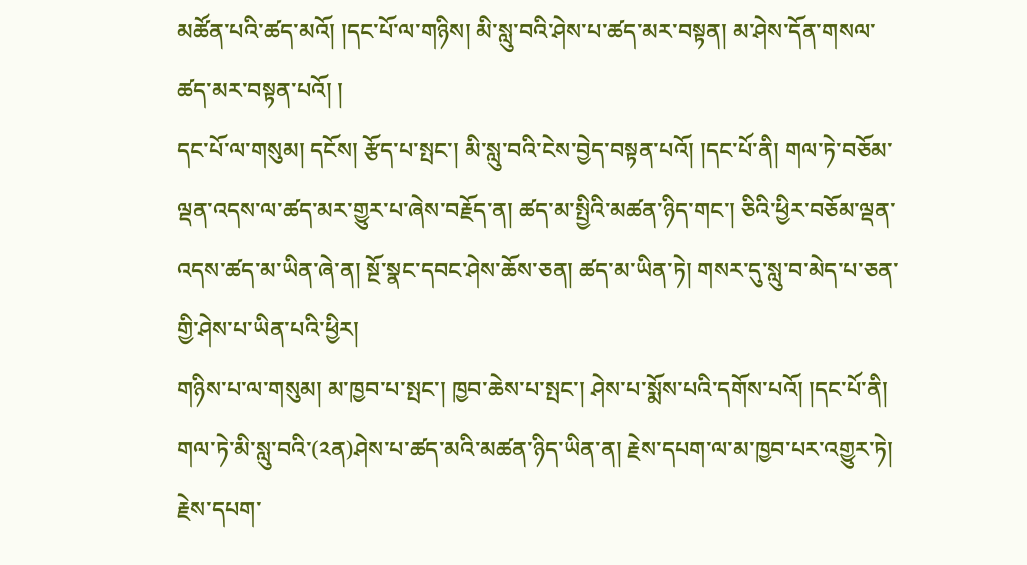མཚོན་པའི་ཚད་མའོ། །དང་པོ་ལ་གཉིས། མི་སླུ་བའི་ཤེས་པ་ཚད་མར་བསྟན། མ་ཤེས་དོན་གསལ་ཚད་མར་བསྟན་པའོ། །
དང་པོ་ལ་གསུམ། དངོས། རྩོད་པ་སྤང་། མི་སླུ་བའི་ངེས་བྱེད་བསྟན་པའོ། །དང་པོ་ནི། གལ་ཏེ་བཅོམ་ལྡན་འདས་ལ་ཚད་མར་གྱུར་པ་ཞེས་བརྗོད་ན། ཚད་མ་སྤྱིའི་མཚན་ཉིད་གང་། ཅིའི་ཕྱིར་བཅོམ་ལྡན་འདས་ཚད་མ་ཡིན་ཞེ་ན། སྔོ་སྣང་དབང་ཤེས་ཆོས་ཅན། ཚད་མ་ཡིན་ཏེ། གསར་དུ་སླུ་བ་མེད་པ་ཅན་གྱི་ཤེས་པ་ཡིན་པའི་ཕྱིར།
གཉིས་པ་ལ་གསུམ། མ་ཁྱབ་པ་སྤང་། ཁྱབ་ཆེས་པ་སྤང་། ཤེས་པ་སྨོས་པའི་དགོས་པའོ། །དང་པོ་ནི། གལ་ཏེ་མི་སླུ་བའི་(༢ན)ཤེས་པ་ཚད་མའི་མཚན་ཉིད་ཡིན་ན། རྗེས་དཔག་ལ་མ་ཁྱབ་པར་འགྱུར་ཏེ། རྗེས་དཔག་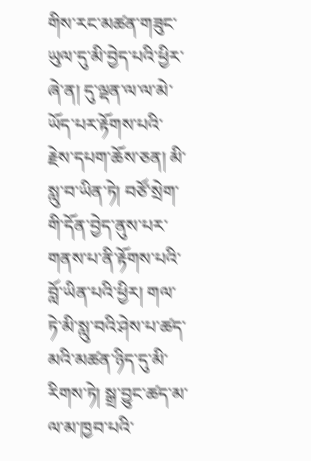གིས་རང་མཚན་གཟུང་ཡུལ་དུ་མི་བྱེད་པའི་ཕྱིར་ཞེ་ན། དུ་ལྡན་ལ་ལ་མེ་ཡོད་པར་རྟོགས་པའི་རྗེས་དཔག་ཆོས་ཅན། མི་སླུ་བ་ཡིན་ཏེ། བཙོ་སྲེག་གི་དོན་བྱེད་ནུས་པར་གནས་པ་ནི་རྟོགས་པའི་བློ་ཡིན་པའི་ཕྱིར། གལ་ཏེ་མི་སླུ་བའི་ཤེས་པ་ཚད་མའི་མཚན་ཉིད་དུ་མི་རིགས་ཏེ། སྒྲ་བྱུང་ཚད་མ་ལ་མ་ཁྱབ་པའི་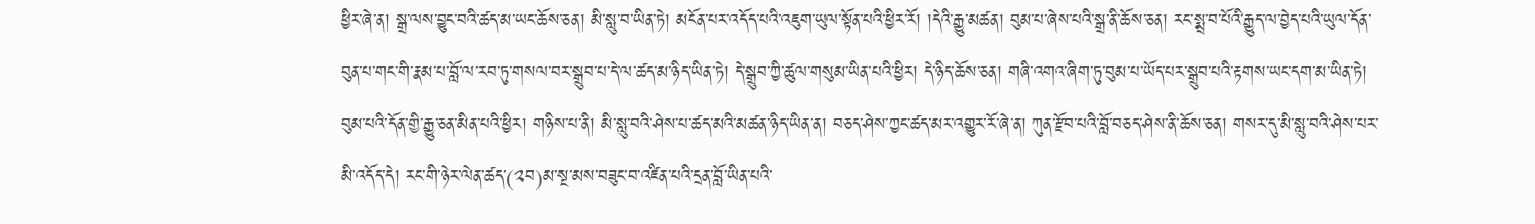ཕྱིར་ཞེ་ན། སྒྲ་ལས་བྱུང་བའི་ཚད་མ་ཡང་ཆོས་ཅན། མི་སླུ་བ་ཡིན་ཏེ། མངོན་པར་འདོད་པའི་འཇུག་ཡུལ་སྟོན་པའི་ཕྱིར་རོ། །དེའི་རྒྱུ་མཚན། བུམ་པ་ཞེས་པའི་སྒྲ་ནི་ཆོས་ཅན། རང་སྨྲ་བ་པོའི་རྒྱུད་ལ་བྱེད་པའི་ཡུལ་དོན་བུན་པ་གང་གི་རྣམ་པ་བློ་ལ་རབ་ཏུ་གསལ་བར་སྒྲུབ་པ་དེ་ལ་ཚད་མ་ཉིད་ཡིན་ཏེ། དེ་སྒྲུབ་ཀྱི་ཚུལ་གསུམ་ཡིན་པའི་ཕྱིར། དེ་ཉིད་ཆོས་ཅན། གཞི་འགའ་ཞིག་ཏུ་བུམ་པ་ཡོད་པར་སྒྲུབ་པའི་རྟགས་ཡང་དག་མ་ཡིན་ཏེ། བུམ་པའི་དོན་གྱི་རྒྱུ་ཅན་མིན་པའི་ཕྱིར། གཉིས་པ་ནི། མི་སླུ་བའི་ཤེས་པ་ཚད་མའི་མཚན་ཉིད་ཡིན་ན། བཅད་ཤེས་ཀྱང་ཚད་མར་འགྱུར་རོ་ཞེ་ན། ཀུན་རྫོབ་པའི་བློ་བཅད་ཤེས་ནི་ཆོས་ཅན། གསར་དུ་མི་སླུ་བའི་ཤེས་པར་མི་འདོད་དེ། རང་གི་ཉེར་ལེན་ཚད་(༢བ)མ་སྔ་མས་བཟུང་བ་འཛིན་པའི་དྲན་བློ་ཡིན་པའི་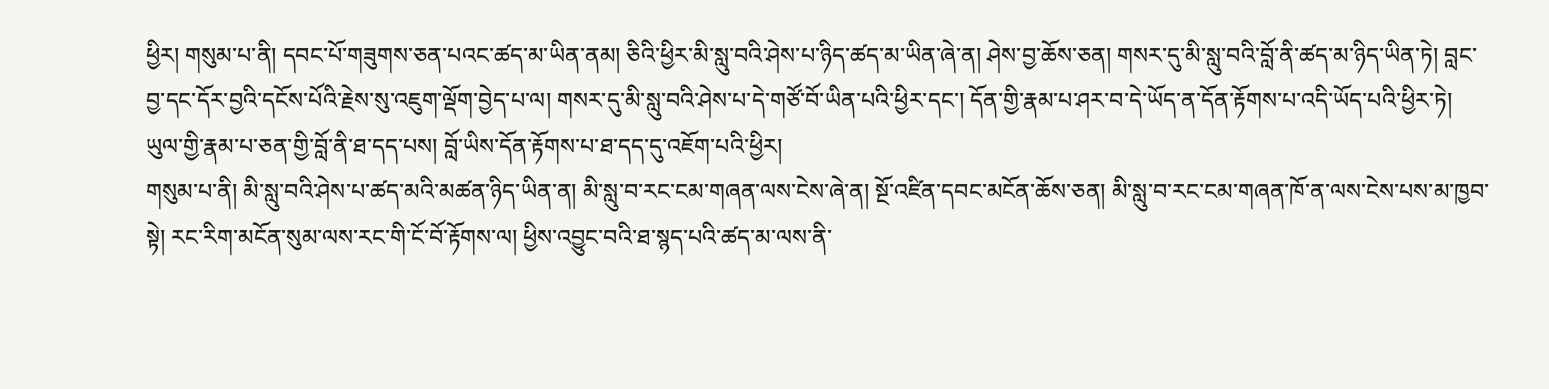ཕྱིར། གསུམ་པ་ནི། དབང་པོ་གཟུགས་ཅན་པའང་ཚད་མ་ཡིན་ནམ། ཅིའི་ཕྱིར་མི་སླུ་བའི་ཤེས་པ་ཉིད་ཚད་མ་ཡིན་ཞེ་ན། ཤེས་བྱ་ཆོས་ཅན། གསར་དུ་མི་སླུ་བའི་བློ་ནི་ཚད་མ་ཉིད་ཡིན་ཏེ། བླང་བྱ་དང་དོར་བྱའི་དངོས་པོའི་རྗེས་སུ་འཇུག་ལྡོག་བྱེད་པ་ལ། གསར་དུ་མི་སླུ་བའི་ཤེས་པ་དེ་གཙོ་བོ་ཡིན་པའི་ཕྱིར་དང་། དོན་གྱི་རྣམ་པ་ཤར་བ་དེ་ཡོད་ན་དོན་རྟོགས་པ་འདི་ཡོད་པའི་ཕྱིར་ཏེ། ཡུལ་གྱི་རྣམ་པ་ཅན་གྱི་བློ་ནི་ཐ་དད་པས། བློ་ཡིས་དོན་རྟོགས་པ་ཐ་དད་དུ་འཇོག་པའི་ཕྱིར།
གསུམ་པ་ནི། མི་སླུ་བའི་ཤེས་པ་ཚད་མའི་མཚན་ཉིད་ཡིན་ན། མི་སླུ་བ་རང་ངམ་གཞན་ལས་ངེས་ཞེ་ན། སྔོ་འཛིན་དབང་མངོན་ཆོས་ཅན། མི་སླུ་བ་རང་ངམ་གཞན་ཁོ་ན་ལས་ངེས་པས་མ་ཁྱབ་སྟེ། རང་རིག་མངོན་སུམ་ལས་རང་གི་ངོ་བོ་རྟོགས་ལ། ཕྱིས་འབྱུང་བའི་ཐ་སྙད་པའི་ཚད་མ་ལས་ནི་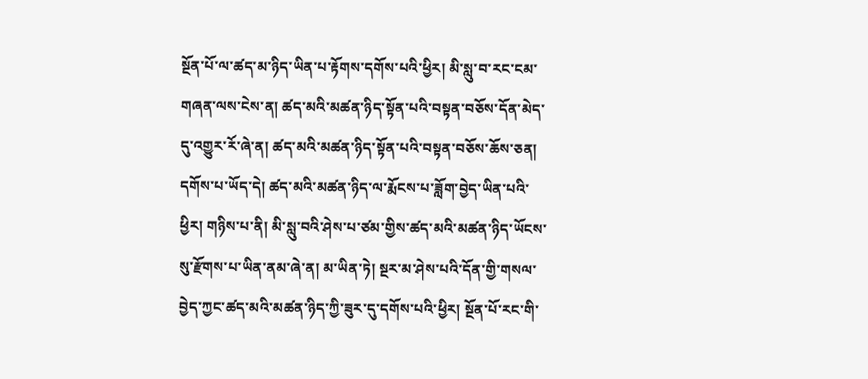སྔོན་པོ་ལ་ཚད་མ་ཉིད་ཡིན་པ་རྟོགས་དགོས་པའི་ཕྱིར། མི་སླུ་བ་རང་ངམ་གཞན་ལས་ངེས་ན། ཚད་མའི་མཚན་ཉིད་སྟོན་པའི་བསྟན་བཅོས་དོན་མེད་དུ་འགྱུར་རོ་ཞེ་ན། ཚད་མའི་མཚན་ཉིད་སྟོན་པའི་བསྟན་བཅོས་ཆོས་ཅན། དགོས་པ་ཡོད་དེ། ཚད་མའི་མཚན་ཉིད་ལ་རྨོངས་པ་ཟློག་བྱེད་ཡིན་པའི་ཕྱིར། གཉིས་པ་ནི། མི་སླུ་བའི་ཤེས་པ་ཙམ་གྱིས་ཚད་མའི་མཚན་ཉིད་ཡོངས་སུ་རྫོགས་པ་ཡིན་ནམ་ཞེ་ན། མ་ཡིན་ཏེ། སྔར་མ་ཤེས་པའི་དོན་གྱི་གསལ་བྱེད་ཀྱང་ཚད་མའི་མཚན་ཉིད་ཀྱི་ཟུར་དུ་དགོས་པའི་ཕྱིར། སྔོན་པོ་རང་གི་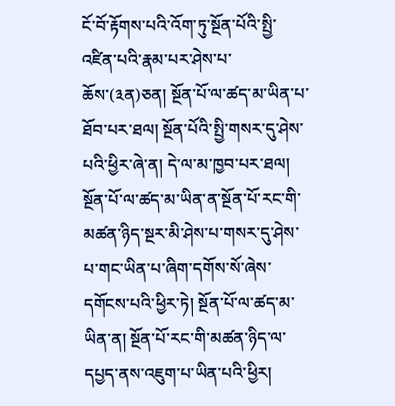ངོ་བོ་རྟོགས་པའི་འོག་ཏུ་སྔོན་པོའི་སྤྱི་འཛིན་པའི་རྣམ་པར་ཤེས་པ་ཆོས་(༣ན)ཅན། སྔོན་པོ་ལ་ཚད་མ་ཡིན་པ་ཐོབ་པར་ཐལ། སྔོན་པོའི་སྤྱི་གསར་དུ་ཤེས་པའི་ཕྱིར་ཞེ་ན། དེ་ལ་མ་ཁྱབ་པར་ཐལ། སྔོན་པོ་ལ་ཚད་མ་ཡིན་ན་སྔོན་པོ་རང་གི་མཚན་ཉིད་སྔར་མི་ཤེས་པ་གསར་དུ་ཤེས་པ་གང་ཡིན་པ་ཞིག་དགོས་སོ་ཞེས་དགོངས་པའི་ཕྱིར་ཏེ། སྔོན་པོ་ལ་ཚད་མ་ཡིན་ན། སྔོན་པོ་རང་གི་མཚན་ཉིད་ལ་དཔྱད་ནས་འཇུག་པ་ཡིན་པའི་ཕྱིར།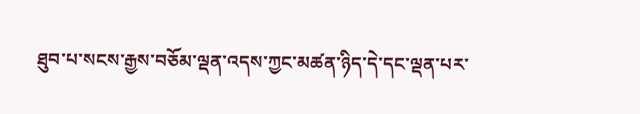ཐུབ་པ་སངས་རྒྱས་བཅོམ་ལྡན་འདས་ཀྱང་མཚན་ཉིད་དེ་དང་ལྡན་པར་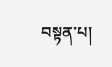བསྟན་པ།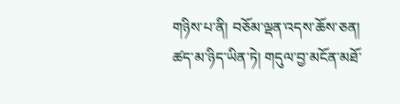གཉིས་པ་ནི། བཅོམ་ལྡན་འདས་ཆོས་ཅན། ཚད་མ་ཉིད་ཡིན་ཏེ། གདུལ་བྱ་མངོན་མཐོ་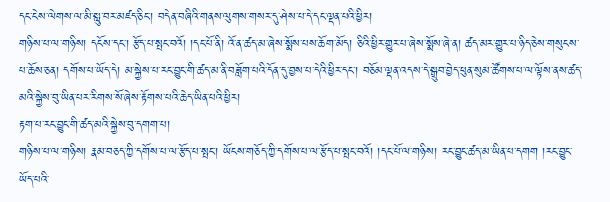དང་ངེས་ལེགས་ལ་མི་སླུ་བར་མཛད་ཅིང་། བདེན་བཞིའི་གནས་ལུགས་གསར་དུ་ཤེས་པ་དེ་དང་ལྡན་པའི་ཕྱིར།
གཉིས་པ་ལ་གཉིས། དངོས་དང་། རྩོད་པ་སྤང་བའོ། །དང་པོ་ནི། འོ་ན་ཚད་མ་ཞེས་སྨོས་པས་ཆོག་མོད། ཅིའི་ཕྱིར་གྱུར་པ་ཞེས་སྨོས་ཞེ་ན། ཚད་མར་གྱུར་པ་ཉིད་ཅེས་གསུངས་པ་ཆོས་ཅན། དགོས་པ་ཡོད་དེ། མ་སྐྱེས་པ་རང་བྱུང་གི་ཚད་མ་ནི་བཟློག་པའི་དོན་དུ་བྱས་པ་དེའི་ཕྱིར་དང་། བཅོམ་ལྡན་འདས་དེ་སྒྲུབ་བྱེད་ཕུན་སུམ་ཚོགས་པ་ལ་ལྟོས་ནས་ཚད་མའི་སྐྱེས་བུ་ཡིན་པར་རིགས་སོ་ཞེས་རྟོགས་པའི་ཆེད་ཡིན་པའི་ཕྱིར།
རྟག་པ་རང་བྱུང་གི་ཚད་མའི་སྐྱེས་བུ་དགག་པ།
གཉིས་པ་ལ་གཉིས། རྣམ་བཅད་ཀྱི་དགོས་པ་ལ་རྩོད་པ་སྤང་། ཡོངས་གཅོད་ཀྱི་དགོས་པ་ལ་རྩོད་པ་སྤང་བའོ། །དང་པོ་ལ་གཉིས། རང་བྱུང་ཚད་མ་ཡིན་པ་དགག །རང་བྱུང་ཡོད་པའི་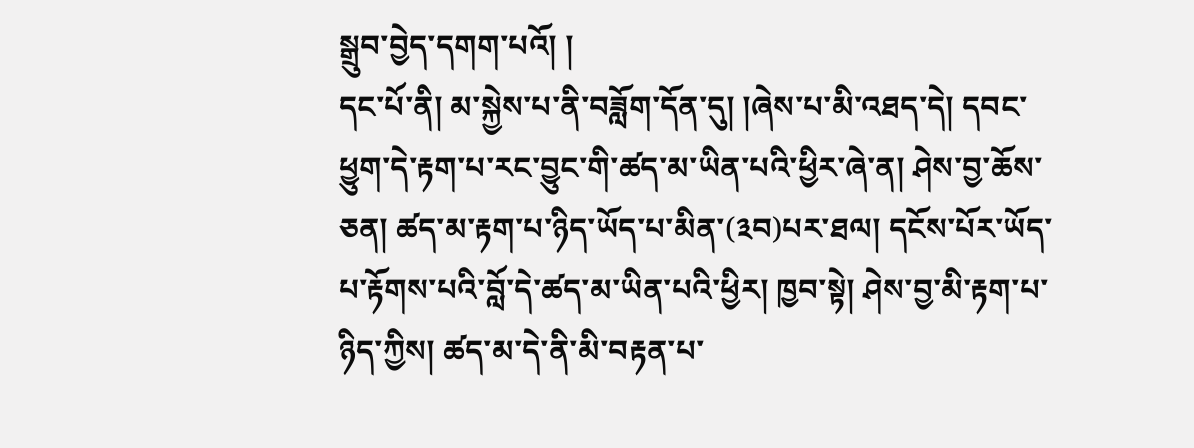སྒྲུབ་བྱེད་དགག་པའོ། །
དང་པོ་ནི། མ་སྐྱེས་པ་ནི་བཟློག་དོན་དུ། །ཞེས་པ་མི་འཐད་དེ། དབང་ཕྱུག་དེ་རྟག་པ་རང་བྱུང་གི་ཚད་མ་ཡིན་པའི་ཕྱིར་ཞེ་ན། ཤེས་བྱ་ཆོས་ཅན། ཚད་མ་རྟག་པ་ཉིད་ཡོད་པ་མིན་(༣བ)པར་ཐལ། དངོས་པོར་ཡོད་པ་རྟོགས་པའི་བློ་དེ་ཚད་མ་ཡིན་པའི་ཕྱིར། ཁྱབ་སྟེ། ཤེས་བྱ་མི་རྟག་པ་ཉིད་ཀྱིས། ཚད་མ་དེ་ནི་མི་བརྟན་པ་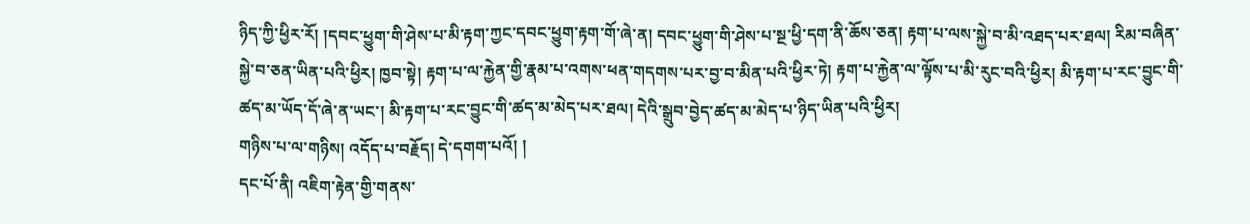ཉིད་ཀྱི་ཕྱིར་རོ། །དབང་ཕྱུག་གི་ཤེས་པ་མི་རྟག་ཀྱང་དབང་ཕྱུག་རྟག་གོ་ཞེ་ན། དབང་ཕྱུག་གི་ཤེས་པ་སྔ་ཕྱི་དག་ནི་ཆོས་ཅན། རྟག་པ་ལས་སྐྱེ་བ་མི་འཐད་པར་ཐལ། རིམ་བཞིན་སྐྱེ་བ་ཅན་ཡིན་པའི་ཕྱིར། ཁྱབ་སྟེ། རྟག་པ་ལ་རྐྱེན་གྱི་རྣམ་པ་འགས་ཕན་གདགས་པར་བྱ་བ་མིན་པའི་ཕྱིར་ཏེ། རྟག་པ་རྐྱེན་ལ་ལྟོས་པ་མི་རུང་བའི་ཕྱིར། མི་རྟག་པ་རང་བྱུང་གི་ཚད་མ་ཡོད་དོ་ཞེ་ན་ཡང་། མི་རྟག་པ་རང་བྱུང་གི་ཚད་མ་མེད་པར་ཐལ། དེའི་སྒྲུབ་བྱེད་ཚད་མ་མེད་པ་ཉིད་ཡིན་པའི་ཕྱིར།
གཉིས་པ་ལ་གཉིས། འདོད་པ་བརྗོད། དེ་དགག་པའོ། །
དང་པོ་ནི། འཇིག་རྟེན་གྱི་གནས་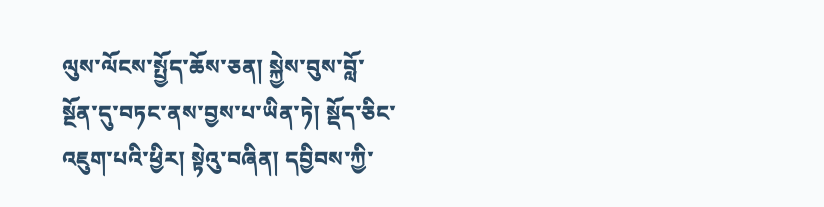ལུས་ལོངས་སྤྱོད་ཆོས་ཅན། སྐྱེས་བུས་བློ་སྔོན་དུ་བཏང་ནས་བྱས་པ་ཡིན་ཏེ། སྡོད་ཅིང་འཇུག་པའི་ཕྱིར། སྟེའུ་བཞིན། དབྱིབས་ཀྱི་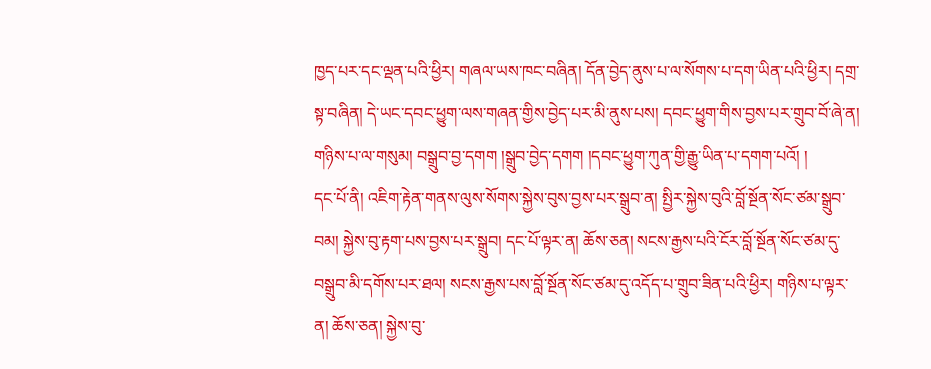ཁྱད་པར་དང་ལྡན་པའི་ཕྱིར། གཞལ་ཡས་ཁང་བཞིན། དོན་བྱེད་ནུས་པ་ལ་སོགས་པ་དག་ཡིན་པའི་ཕྱིར། དགྲ་སྟ་བཞིན། དེ་ཡང་དབང་ཕྱུག་ལས་གཞན་གྱིས་བྱེད་པར་མི་ནུས་པས། དབང་ཕྱུག་གིས་བྱས་པར་གྲུབ་བོ་ཞེ་ན།
གཉིས་པ་ལ་གསུམ། བསྒྲུབ་བྱ་དགག །སྒྲུབ་བྱེད་དགག །དབང་ཕྱུག་ཀུན་གྱི་རྒྱུ་ཡིན་པ་དགག་པའོ། །
དང་པོ་ནི། འཇིག་རྟེན་གནས་ལུས་སོགས་སྐྱེས་བུས་བྱས་པར་སྒྲུབ་ན། སྤྱིར་སྐྱེས་བུའི་བློ་སྔོན་སོང་ཙམ་སྒྲུབ་བམ། སྐྱེས་བུ་རྟག་པས་བྱས་པར་སྒྲུབ། དང་པོ་ལྟར་ན། ཆོས་ཅན། སངས་རྒྱས་པའི་ངོར་བློ་སྔོན་སོང་ཙམ་དུ་བསྒྲུབ་མི་དགོས་པར་ཐལ། སངས་རྒྱས་པས་བློ་སྔོན་སོང་ཙམ་དུ་འདོད་པ་གྲུབ་ཟིན་པའི་ཕྱིར། གཉིས་པ་ལྟར་ན། ཆོས་ཅན། སྐྱེས་བུ་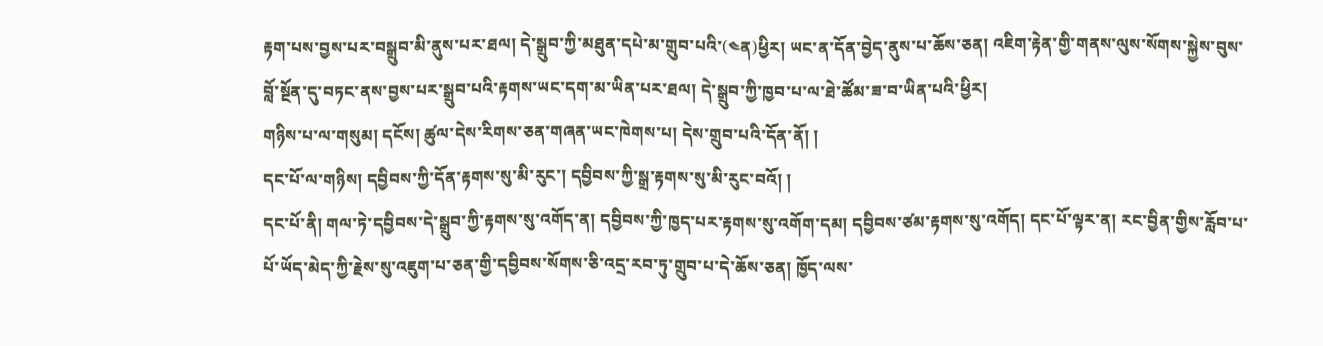རྟག་པས་བྱས་པར་བསྒྲུབ་མི་ནུས་པར་ཐལ། དེ་སྒྲུབ་ཀྱི་མཐུན་དཔེ་མ་གྲུབ་པའི་(༤ན)ཕྱིར། ཡང་ན་དོན་བྱེད་ནུས་པ་ཆོས་ཅན། འཇིག་རྟེན་གྱི་གནས་ལུས་སོགས་སྐྱེས་བུས་བློ་སྔོན་དུ་བཏང་ནས་བྱས་པར་སྒྲུབ་པའི་རྟགས་ཡང་དག་མ་ཡིན་པར་ཐལ། དེ་སྒྲུབ་ཀྱི་ཁྱབ་པ་ལ་ཐེ་ཚོམ་ཟ་བ་ཡིན་པའི་ཕྱིར།
གཉིས་པ་ལ་གསུམ། དངོས། ཚུལ་དེས་རིགས་ཅན་གཞན་ཡང་ཁེགས་པ། དེས་གྲུབ་པའི་དོན་ནོ། །
དང་པོ་ལ་གཉིས། དབྱིབས་ཀྱི་དོན་རྟགས་སུ་མི་རུང་། དབྱིབས་ཀྱི་སྒྲ་རྟགས་སུ་མི་རུང་བའོ། །
དང་པོ་ནི། གལ་ཏེ་དབྱིབས་དེ་སྒྲུབ་ཀྱི་རྟགས་སུ་འགོད་ན། དབྱིབས་ཀྱི་ཁྱད་པར་རྟགས་སུ་འགོག་དམ། དབྱིབས་ཙམ་རྟགས་སུ་འགོད། དང་པོ་ལྟར་ན། རང་བྱིན་གྱིས་རློབ་པ་པོ་ཡོད་མེད་ཀྱི་རྗེས་སུ་འཇུག་པ་ཅན་གྱི་དབྱིབས་སོགས་ཅི་འདྲ་རབ་ཏུ་གྲུབ་པ་དེ་ཆོས་ཅན། ཁྱོད་ལས་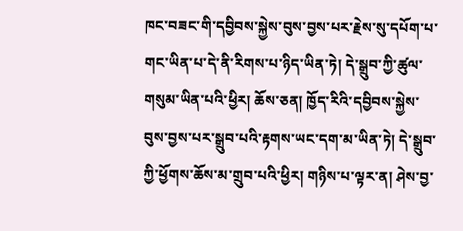ཁང་བཟང་གི་དབྱིབས་སྐྱེས་བུས་བྱས་པར་རྗེས་སུ་དཔོག་པ་གང་ཡིན་པ་དེ་ནི་རིགས་པ་ཉིད་ཡིན་ཏེ། དེ་སྒྲུབ་ཀྱི་ཚུལ་གསུམ་ཡིན་པའི་ཕྱིར། ཆོས་ཅན། ཁྱོད་རིའི་དབྱིབས་སྐྱེས་བུས་བྱས་པར་སྒྲུབ་པའི་རྟགས་ཡང་དག་མ་ཡིན་ཏེ། དེ་སྒྲུབ་ཀྱི་ཕྱོགས་ཆོས་མ་གྲུབ་པའི་ཕྱིར། གཉིས་པ་ལྟར་ན། ཤེས་བྱ་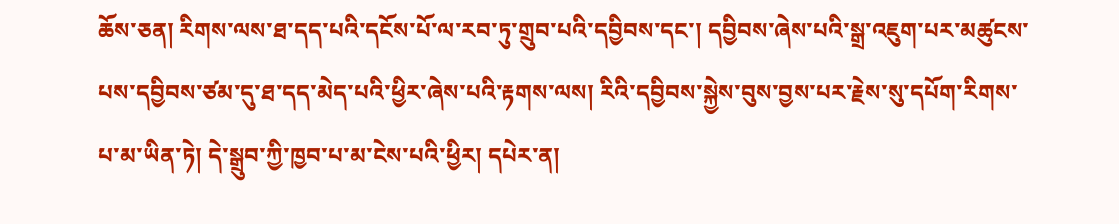ཆོས་ཅན། རིགས་ལས་ཐ་དད་པའི་དངོས་པོ་ལ་རབ་ཏུ་གྲུབ་པའི་དབྱིབས་དང་། དབྱིབས་ཞེས་པའི་སྒྲ་འཇུག་པར་མཚུངས་པས་དབྱིབས་ཙམ་དུ་ཐ་དད་མེད་པའི་ཕྱིར་ཞེས་པའི་རྟགས་ལས། རིའི་དབྱིབས་སྐྱེས་བུས་བྱས་པར་རྗེས་སུ་དཔོག་རིགས་པ་མ་ཡིན་ཏེ། དེ་སྒྲུབ་ཀྱི་ཁྱབ་པ་མ་ངེས་པའི་ཕྱིར། དཔེར་ན།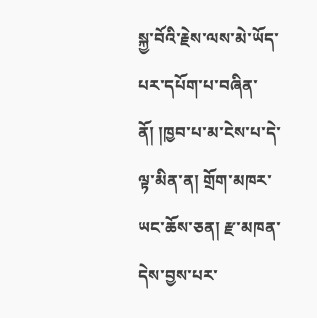སྐྱ་བོའི་རྗེས་ལས་མེ་ཡོད་པར་དཔོག་པ་བཞིན་ནོ། །ཁྱབ་པ་མ་ངེས་པ་དེ་ལྟ་མིན་ན། གྲོག་མཁར་ཡང་ཆོས་ཅན། རྫ་མཁན་དེས་བྱས་པར་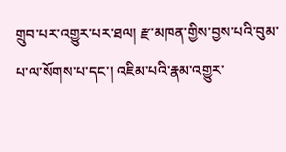གྲུབ་པར་འགྱུར་པར་ཐལ། རྫ་མཁན་གྱིས་བྱས་པའི་བུམ་པ་ལ་སོགས་པ་དང་། འཇིམ་པའི་རྣམ་འགྱུར་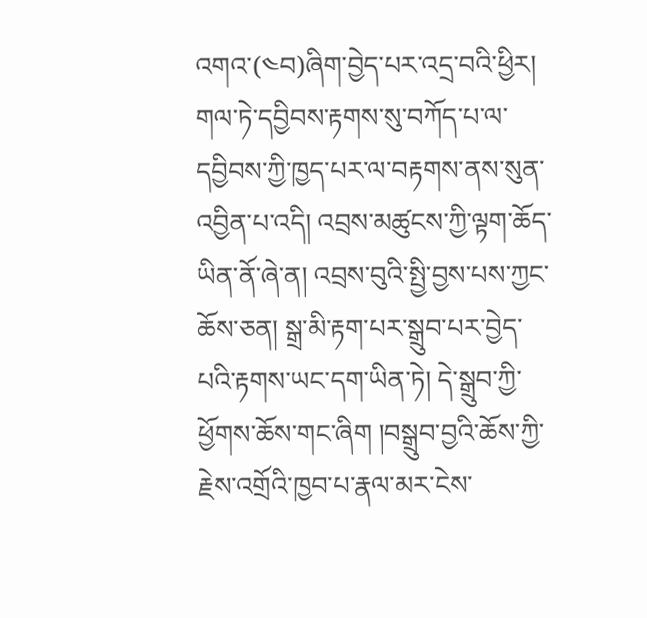འགའ་(༤བ)ཞིག་བྱེད་པར་འདྲ་བའི་ཕྱིར། གལ་ཏེ་དབྱིབས་རྟགས་སུ་བཀོད་པ་ལ་དབྱིབས་ཀྱི་ཁྱད་པར་ལ་བརྟགས་ནས་སུན་འབྱིན་པ་འདི། འབྲས་མཚུངས་ཀྱི་ལྟག་ཆོད་ཡིན་ནོ་ཞེ་ན། འབྲས་བུའི་སྤྱི་བྱས་པས་ཀྱང་ཆོས་ཅན། སྒྲ་མི་རྟག་པར་སྒྲུབ་པར་བྱེད་པའི་རྟགས་ཡང་དག་ཡིན་ཏེ། དེ་སྒྲུབ་ཀྱི་ཕྱོགས་ཆོས་གང་ཞིག །བསྒྲུབ་བྱའི་ཆོས་ཀྱི་རྗེས་འགྲོའི་ཁྱབ་པ་རྣལ་མར་ངེས་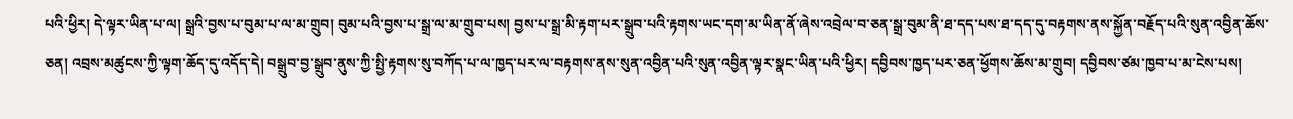པའི་ཕྱིར། དེ་ལྟར་ཡིན་པ་ལ། སྒྲའི་བྱས་པ་བུམ་པ་ལ་མ་གྲུབ། བུམ་པའི་བྱས་པ་སྒྲ་ལ་མ་གྲུབ་པས། བྱས་པ་སྒྲ་མི་རྟག་པར་སྒྲུབ་པའི་རྟགས་ཡང་དག་མ་ཡིན་ནོ་ཞེས་འབྲེལ་བ་ཅན་སྒྲ་བུམ་ནི་ཐ་དད་པས་ཐ་དད་དུ་བརྟགས་ནས་སྐྱོན་བརྗོད་པའི་སུན་འབྱིན་ཆོས་ཅན། འབྲས་མཚུངས་ཀྱི་ལྟག་ཆོད་དུ་འདོད་དེ། བསྒྲུབ་བྱ་སྒྲུབ་ནུས་ཀྱི་སྤྱི་རྟགས་སུ་བཀོད་པ་ལ་ཁྱད་པར་ལ་བརྟགས་ནས་སུན་འབྱིན་པའི་སུན་འབྱིན་ལྟར་སྣང་ཡིན་པའི་ཕྱིར། དབྱིབས་ཁྱད་པར་ཅན་ཕྱོགས་ཆོས་མ་གྲུབ། དབྱིབས་ཙམ་ཁྱབ་པ་མ་ངེས་པས།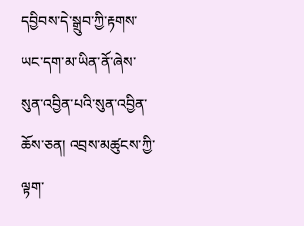དབྱིབས་དེ་སྒྲུབ་ཀྱི་རྟགས་ཡང་དག་མ་ཡིན་ནོ་ཞེས་སུན་འབྱིན་པའི་སུན་འབྱིན་ཆོས་ཅན། འབྲས་མཚུངས་ཀྱི་ལྟག་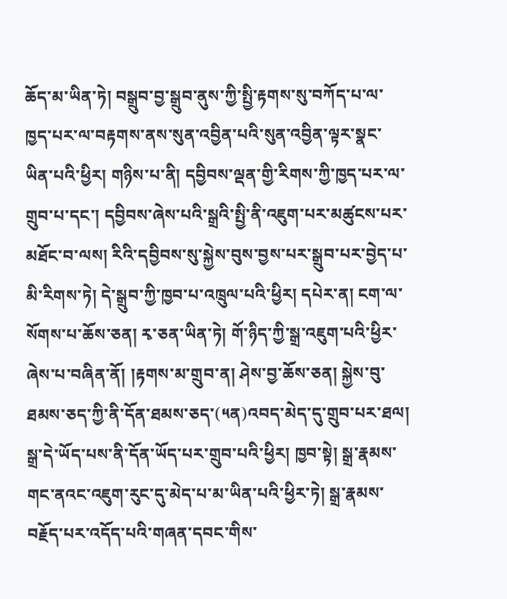ཆོད་མ་ཡིན་ཏེ། བསྒྲུབ་བྱ་སྒྲུབ་ནུས་ཀྱི་སྤྱི་རྟགས་སུ་བཀོད་པ་ལ་ཁྱད་པར་ལ་བརྟགས་ནས་སུན་འབྱིན་པའི་སུན་འབྱིན་ལྟར་སྣང་ཡིན་པའི་ཕྱིར། གཉིས་པ་ནི། དབྱིབས་ལྡན་གྱི་རིགས་ཀྱི་ཁྱད་པར་ལ་གྲུབ་པ་དང་། དབྱིབས་ཞེས་པའི་སྒྲའི་སྤྱི་ནི་འཇུག་པར་མཚུངས་པར་མཐོང་བ་ལས། རིའི་དབྱིབས་སུ་སྐྱེས་བུས་བྱས་པར་སྒྲུབ་པར་བྱེད་པ་མི་རིགས་ཏེ། དེ་སྒྲུབ་ཀྱི་ཁྱབ་པ་འཁྲུལ་པའི་ཕྱིར། དཔེར་ན། ངག་ལ་སོགས་པ་ཆོས་ཅན། རྭ་ཅན་ཡིན་ཏེ། གོ་ཉིད་ཀྱི་སྒྲ་འཇུག་པའི་ཕྱིར་ཞེས་པ་བཞིན་ནོ། །རྟགས་མ་གྲུབ་ན། ཤེས་བྱ་ཆོས་ཅན། སྐྱེས་བུ་ཐམས་ཅད་ཀྱི་ནི་དོན་ཐམས་ཅད་(༥ན)འབད་མེད་དུ་གྲུབ་པར་ཐལ། སྒྲ་དེ་ཡོད་པས་ནི་དོན་ཡོད་པར་གྲུབ་པའི་ཕྱིར། ཁྱབ་སྟེ། སྒྲ་རྣམས་གང་ནའང་འཇུག་རུང་དུ་མེད་པ་མ་ཡིན་པའི་ཕྱིར་ཏེ། སྒྲ་རྣམས་བརྗོད་པར་འདོད་པའི་གཞན་དབང་གིས་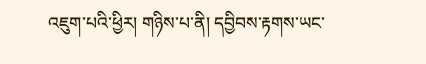འཇུག་པའི་ཕྱིར། གཉིས་པ་ནི། དབྱིབས་རྟགས་ཡང་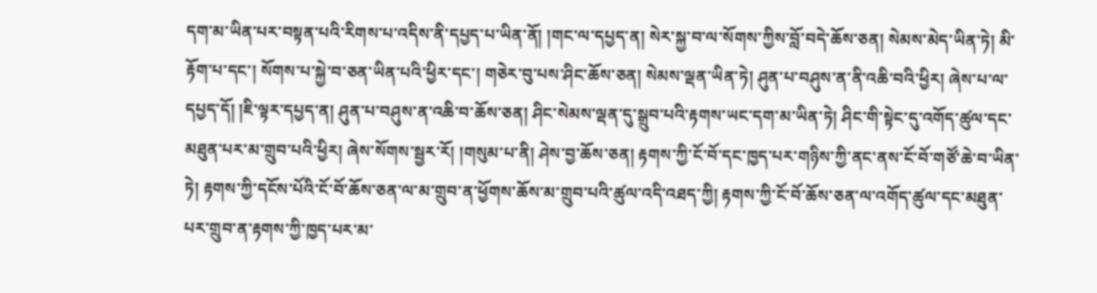དག་མ་ཡིན་པར་བསྟན་པའི་རིགས་པ་འདིས་ནི་དཔྱད་པ་ཡིན་ནོ། །གང་ལ་དཔྱད་ན། སེར་སྐྱ་བ་ལ་སོགས་ཀྱིས་བློ་བདེ་ཆོས་ཅན། སེམས་མེད་ཡིན་ཏེ། མི་རྟོག་པ་དང་། སོགས་པ་སྐྱེ་བ་ཅན་ཡིན་པའི་ཕྱིར་དང་། གཅེར་བུ་པས་ཤིང་ཆོས་ཅན། སེམས་ལྡན་ཡིན་ཏེ། ཤུན་པ་བཤུས་ན་ནི་འཆི་བའི་ཕྱིར། ཞེས་པ་ལ་དཔྱད་དོ། །ཇི་ལྟར་དཔྱད་ན། ཤུན་པ་བཤུས་ན་འཆི་བ་ཆོས་ཅན། ཤིང་སེམས་ལྡན་དུ་སྒྲུབ་པའི་རྟགས་ཡང་དག་མ་ཡིན་ཏེ། ཤིང་གི་སྟེང་དུ་འགོད་ཚུལ་དང་མཐུན་པར་མ་གྲུབ་པའི་ཕྱིར། ཞེས་སོགས་སྦྱར་རོ། །གསུམ་པ་ནི། ཤེས་བྱ་ཆོས་ཅན། རྟགས་ཀྱི་ངོ་བོ་དང་ཁྱད་པར་གཉིས་ཀྱི་ནང་ནས་ངོ་བོ་གཙོ་ཆེ་བ་ཡིན་ཏེ། རྟགས་ཀྱི་དངོས་པོའི་ངོ་བོ་ཆོས་ཅན་ལ་མ་གྲུབ་ན་ཕྱོགས་ཆོས་མ་གྲུབ་པའི་ཚུལ་འདི་འཐད་ཀྱི། རྟགས་ཀྱི་ངོ་བོ་ཆོས་ཅན་ལ་འགོད་ཚུལ་དང་མཐུན་པར་གྲུབ་ན་རྟགས་ཀྱི་ཁྱད་པར་མ་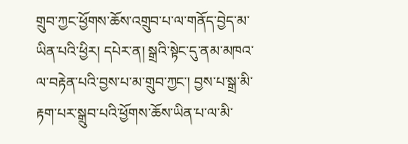གྲུབ་ཀྱང་ཕྱོགས་ཆོས་འགྲུབ་པ་ལ་གནོད་བྱེད་མ་ཡིན་པའི་ཕྱིར། དཔེར་ན། སྒྲའི་སྟེང་དུ་ནམ་མཁའ་ལ་བརྟེན་པའི་བྱས་པ་མ་གྲུབ་ཀྱང་། བྱས་པ་སྒྲ་མི་རྟག་པར་སྒྲུབ་པའི་ཕྱོགས་ཆོས་ཡིན་པ་ལ་མི་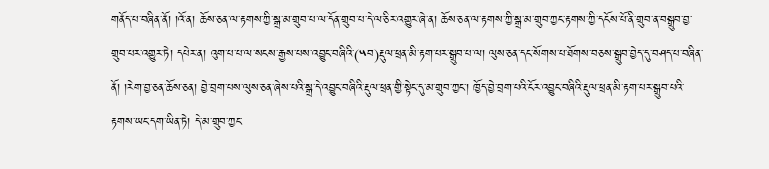གནོད་པ་བཞིན་ནོ། །འོ་ན། ཆོས་ཅན་ལ་རྟགས་ཀྱི་སྒྲ་མ་གྲུབ་པ་ལ་དོན་གྲུབ་པ་དེ་ལ་ཅིར་འགྱུར་ཞེ་ན། ཆོས་ཅན་ལ་རྟགས་ཀྱི་སྒྲ་མ་གྲུབ་ཀྱང་རྟགས་ཀྱི་དངོས་པོ་ནི་གྲུབ་ན་བསྒྲུབ་བྱ་གྲུབ་པར་འགྱུར་ཏེ། དཔེར་ན། འུག་པ་པ་ལ་སངས་རྒྱས་པས་འབྱུང་བཞིའི་(༥བ)རྡུལ་ཕྲན་མི་རྟག་པར་སྒྲུབ་པ་ལ། ལུས་ཅན་དང་སོགས་པ་ཐོགས་བཅས་སྒྲུབ་བྱེད་དུ་བཤད་པ་བཞིན་ནོ། །རེག་བྱ་ཅན་ཆོས་ཅན། བྱེ་བྲག་པས་ལུས་ཅན་ཞེས་པའི་སྒྲ་དེ་འབྱུང་བཞིའི་རྡུལ་ཕྲན་གྱི་སྟེང་དུ་མ་གྲུབ་ཀྱང་། ཁྱོད་བྱེ་བྲག་པའི་ངོར་འབྱུང་བཞིའི་རྡུལ་ཕྲན་མི་རྟག་པར་སྒྲུབ་པའི་རྟགས་ཡང་དག་ཡིན་ཏེ། དེ་མ་གྲུབ་ཀྱང་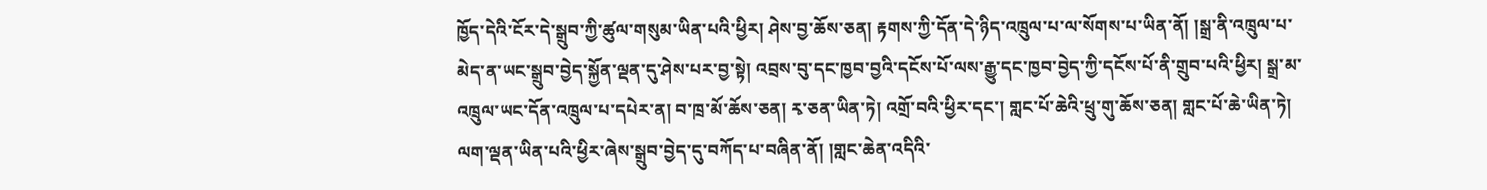ཁྱོད་དེའི་ངོར་དེ་སྒྲུབ་ཀྱི་ཚུལ་གསུམ་ཡིན་པའི་ཕྱིར། ཤེས་བྱ་ཆོས་ཅན། རྟགས་ཀྱི་དོན་དེ་ཉིད་འཁྲུལ་པ་ལ་སོགས་པ་ཡིན་ནོ། །སྒྲ་ནི་འཁྲུལ་པ་མེད་ན་ཡང་སྒྲུབ་བྱེད་སྐྱོན་ལྡན་དུ་ཤེས་པར་བྱ་སྟེ། འབྲས་བུ་དང་ཁྱབ་བྱའི་དངོས་པོ་ལས་རྒྱུ་དང་ཁྱབ་བྱེད་ཀྱི་དངོས་པོ་ནི་གྲུབ་པའི་ཕྱིར། སྒྲ་མ་འཁྲུལ་ཡང་དོན་འཁྲུལ་པ་དཔེར་ན། བ་ཁྲ་མོ་ཆོས་ཅན། རྭ་ཅན་ཡིན་ཏེ། འགྲོ་བའི་ཕྱིར་དང་། གླང་པོ་ཆེའི་ཕྲུ་གུ་ཆོས་ཅན། གླང་པོ་ཆེ་ཡིན་ཏེ། ལག་ལྡན་ཡིན་པའི་ཕྱིར་ཞེས་སྒྲུབ་བྱེད་དུ་བཀོད་པ་བཞིན་ནོ། །གླང་ཆེན་འདིའི་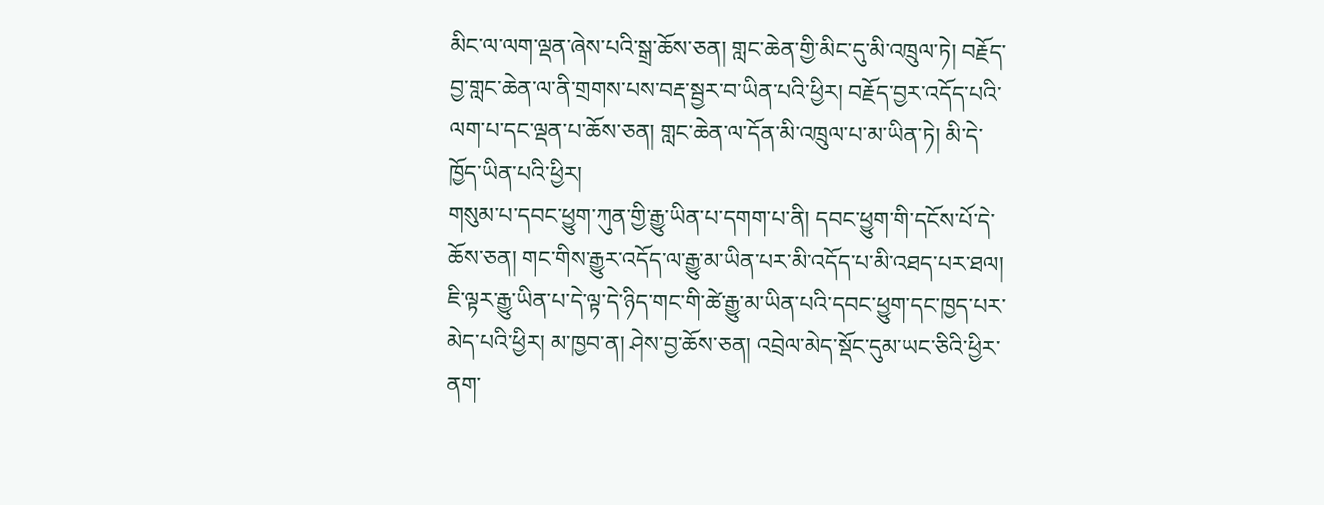མིང་ལ་ལག་ལྡན་ཞེས་པའི་སྒྲ་ཆོས་ཅན། གླང་ཆེན་གྱི་མིང་དུ་མི་འཁྲུལ་ཏེ། བརྗོད་བྱ་གླང་ཆེན་ལ་ནི་གྲགས་པས་བརྡ་སྦྱར་བ་ཡིན་པའི་ཕྱིར། བརྗོད་བྱར་འདོད་པའི་ལག་པ་དང་ལྡན་པ་ཆོས་ཅན། གླང་ཆེན་ལ་དོན་མི་འཁྲུལ་པ་མ་ཡིན་ཏེ། མི་དེ་ཁྱོད་ཡིན་པའི་ཕྱིར།
གསུམ་པ་དབང་ཕྱུག་ཀུན་གྱི་རྒྱུ་ཡིན་པ་དགག་པ་ནི། དབང་ཕྱུག་གི་དངོས་པོ་དེ་ཆོས་ཅན། གང་གིས་རྒྱུར་འདོད་ལ་རྒྱུ་མ་ཡིན་པར་མི་འདོད་པ་མི་འཐད་པར་ཐལ། ཇི་ལྟར་རྒྱུ་ཡིན་པ་དེ་ལྟ་དེ་ཉིད་གང་གི་ཚེ་རྒྱུ་མ་ཡིན་པའི་དབང་ཕྱུག་དང་ཁྱད་པར་མེད་པའི་ཕྱིར། མ་ཁྱབ་ན། ཤེས་བྱ་ཆོས་ཅན། འབྲེལ་མེད་སྡོང་དུམ་ཡང་ཅིའི་ཕྱིར་ནག་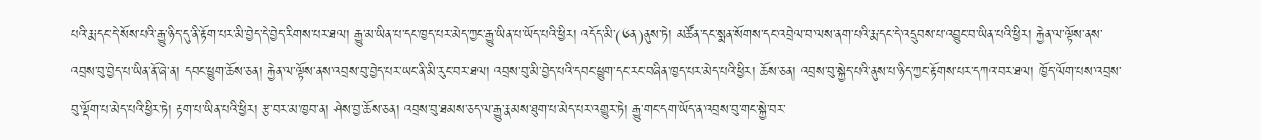པའི་རྨ་དང་དེ་སོས་པའི་རྒྱུ་ཉིད་དུ་ནི་རྟོག་པར་མི་བྱེད་དེ་བྱེད་རིགས་པར་ཐལ། རྒྱུ་མ་ཡིན་པ་དང་ཁྱད་པར་མེད་ཀྱང་རྒྱུ་ཡིན་པ་ཡོད་པའི་ཕྱིར། འདོད་མི་(༦ན)ནུས་ཏེ། མཚོན་དང་སྨན་སོགས་དང་འབྲེལ་བ་ལས་ནག་པའི་རྨ་དང་དེ་འདྲུབས་པ་འབྱུང་བ་ཡིན་པའི་ཕྱིར། རྐྱེན་ལ་ལྟོས་ནས་འབྲས་བུ་བྱེད་པ་ཡིན་ནོ་ཞེ་ན། དབང་ཕྱུག་ཆོས་ཅན། རྐྱེན་ལ་ལྟོས་ནས་འབྲས་བུ་བྱེད་པར་ཡང་ནི་མི་རུང་བར་ཐལ། འབྲས་བུ་མི་བྱེད་པའི་དབང་ཕྱུག་དང་རང་བཞིན་ཁྱད་པར་མེད་པའི་ཕྱིར། ཆོས་ཅན། འབྲས་བུ་སྐྱེད་པའི་ནུས་པ་ཉིད་ཀྱང་རྟོགས་པར་དཀའ་བར་ཐལ། ཁྱོད་ལོག་པས་འབྲས་བུ་ལྡོག་པ་མེད་པའི་ཕྱིར་ཏེ། རྟག་པ་ཡིན་པའི་ཕྱིར། རྩ་བར་མ་ཁྱབ་ན། ཤེས་བྱ་ཆོས་ཅན། འབྲས་བུ་ཐམས་ཅད་ལ་རྒྱུ་རྣམས་ཐུག་པ་མེད་པར་འགྱུར་ཏེ། རྒྱུ་གང་དག་ཡོད་ན་འབྲས་བུ་གང་སྐྱེ་བར་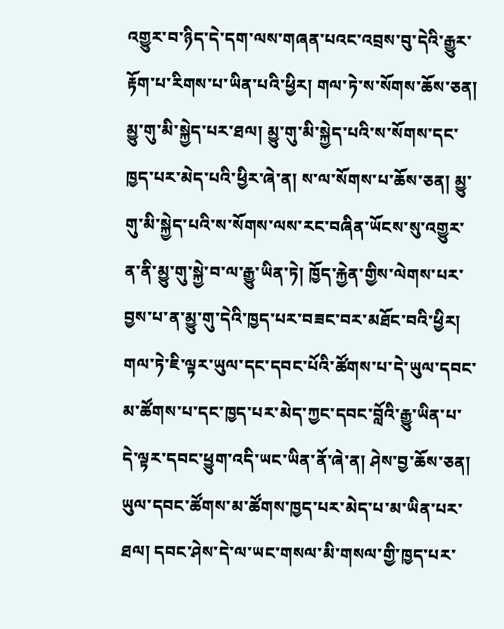འགྱུར་བ་ཉིད་དེ་དག་ལས་གཞན་པའང་འབྲས་བུ་དེའི་རྒྱུར་རྟོག་པ་རིགས་པ་ཡིན་པའི་ཕྱིར། གལ་ཏེ་ས་སོགས་ཆོས་ཅན། མྱུ་གུ་མི་སྐྱེད་པར་ཐལ། མྱུ་གུ་མི་སྐྱེད་པའི་ས་སོགས་དང་ཁྱད་པར་མེད་པའི་ཕྱིར་ཞེ་ན། ས་ལ་སོགས་པ་ཆོས་ཅན། མྱུ་གུ་མི་སྐྱེད་པའི་ས་སོགས་ལས་རང་བཞིན་ཡོངས་སུ་འགྱུར་ན་ནི་མྱུ་གུ་སྐྱེ་བ་ལ་རྒྱུ་ཡིན་ཏེ། ཁྱོད་རྐྱེན་གྱིས་ལེགས་པར་བྱས་པ་ན་མྱུ་གུ་དེའི་ཁྱད་པར་བཟང་བར་མཐོང་བའི་ཕྱིར། གལ་ཏེ་ཇི་ལྟར་ཡུལ་དང་དབང་པོའི་ཚོགས་པ་དེ་ཡུལ་དབང་མ་ཚོགས་པ་དང་ཁྱད་པར་མེད་ཀྱང་དབང་བློའི་རྒྱུ་ཡིན་པ་དེ་ལྟར་དབང་ཕྱུག་འདི་ཡང་ཡིན་ནོ་ཞེ་ན། ཤེས་བྱ་ཆོས་ཅན། ཡུལ་དབང་ཚོགས་མ་ཚོགས་ཁྱད་པར་མེད་པ་མ་ཡིན་པར་ཐལ། དབང་ཤེས་དེ་ལ་ཡང་གསལ་མི་གསལ་གྱི་ཁྱད་པར་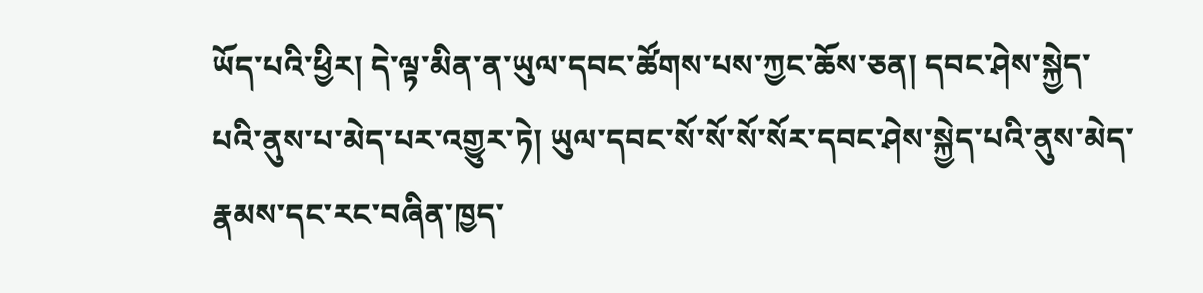ཡོད་པའི་ཕྱིར། དེ་ལྟ་མིན་ན་ཡུལ་དབང་ཚོགས་པས་ཀྱང་ཆོས་ཅན། དབང་ཤེས་སྐྱེད་པའི་ནུས་པ་མེད་པར་འགྱུར་ཏེ། ཡུལ་དབང་སོ་སོ་སོ་སོར་དབང་ཤེས་སྐྱེད་པའི་ནུས་མེད་རྣམས་དང་རང་བཞིན་ཁྱད་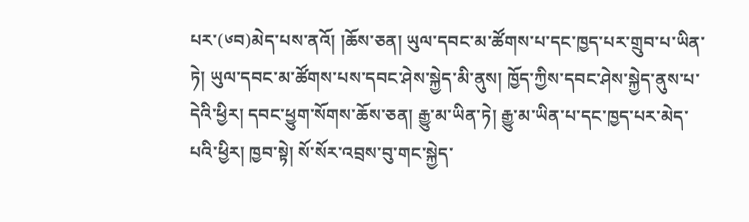པར་(༦བ)མེད་པས་ནའོ། །ཆོས་ཅན། ཡུལ་དབང་མ་ཚོགས་པ་དང་ཁྱད་པར་གྲུབ་པ་ཡིན་ཏེ། ཡུལ་དབང་མ་ཚོགས་པས་དབང་ཤེས་སྐྱེད་མི་ནུས། ཁྱོད་ཀྱིས་དབང་ཤེས་སྐྱེད་ནུས་པ་དེའི་ཕྱིར། དབང་ཕྱུག་སོགས་ཆོས་ཅན། རྒྱུ་མ་ཡིན་ཏེ། རྒྱུ་མ་ཡིན་པ་དང་ཁྱད་པར་མེད་པའི་ཕྱིར། ཁྱབ་སྟེ། སོ་སོར་འབྲས་བུ་གང་སྐྱེད་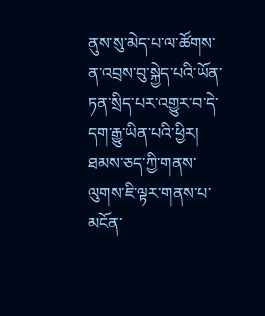ནུས་སུ་མེད་པ་ལ་ཚོགས་ན་འབྲས་བུ་སྐྱེད་པའི་ཡོན་ཏན་སྲིད་པར་འགྱུར་བ་དེ་དག་རྒྱུ་ཡིན་པའི་ཕྱིར།
ཐམས་ཅད་ཀྱི་གནས་ལུགས་ཇི་ལྟར་གནས་པ་མངོན་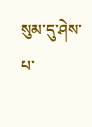སུམ་དུ་ཤེས་པ་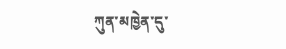ཀུན་མཁྱེན་དུ་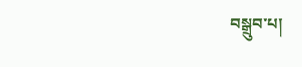བསྒྲུབ་པ།